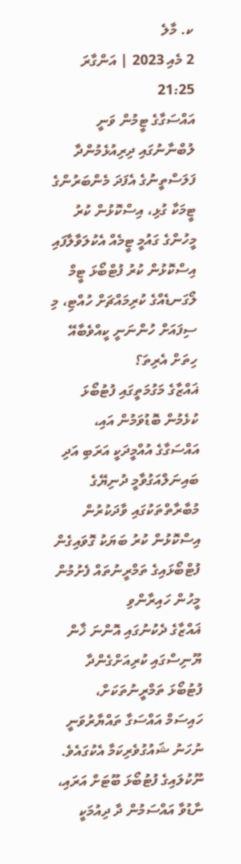ކ. މާލެ
2 މެއި 2023 | އަންގާރަ 21:25
އައްސަގާގެ ޓީމުން ވަނީ ލުބްނާނުގައި ދިރިއުޅެމުންދާ ފަލަސްތީނުގެ އެފަދަ މެންބަރުންގެ ޓީމަކާ ގުޅި، އިސްކޮޅުން ކުރު މީހުންގެ ގައުމީ ޓީމެއް އެކުލަވާލާފައި
އިސްކޮޅުން ކުރު ފުޓްބޯޅަ ޓީމް
ލޯގަނޑެއްގެ ކުރިމައްޗަށް ހުއްޓި، މި ސިފައަށް ހުންނަނީ ކީއްވެބާއޭ ހިތަށް އެރިތަ؟
ޣައްޒާގެ މަގުމަތީގައި ފުޓުބޯޅަ ކުޅެމުން ބޮޑުވަމުން އައި، އައްސަގާގެ އުއްމީދަކީ އަރަބި އަދި ބައިނަލްއަގުވާމީ ދުނިޔޭގެ މުބާރާތްތަކުގައި ވާދަކުރުން
އިސްކޮޅުން ކުރު ބަޔަކު ގޮވައިގެން ފުޓްބޯޅައިގެ ތަމްރީނުތައް ފެށުމުން މީހުން ހައިރާންވި
ޣައްޒާގެ ދެކުނުގައި އޮންނަ ޚާން ޔޫނިސްގައި ކުރިއަށްގެންދާ ފުޓުބޯޅަ ތަމްރީނުތަކަށް، ހައިސަމް އައްސަގާ ތައްޔާރުވަނީ ނުހަނު ޝައުގުވެރިކަމާ އެކުގައެވެ. ނޫކުލައިގެ ފުޓުބޯޅަ ބޫޓަށް އަރައި، ނާޑުވާ އައްސަމުން ދާ ދިއުމަކީ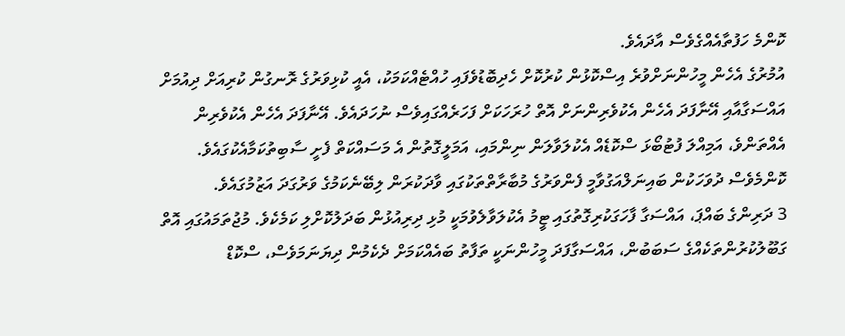ކޮންމެ ހަފުތާއެއްގެވެސް އާދައެވެ.
އުމުރުގެ އެހެން މީހުންނަށްވުރެ އިސްކޮޅުން ކުރުކޮށް ހެދިބޮޑުވެފައި ހުއްޓެއްކަމަކު، އެއީ ކުޅިވަރުގެ ރޮނގުން ކުރިއަށް ދިއުމަށް އައްސަގާއާއި އޭނާފަދަ އެހެން އެކުވެރިންނަށް އޮތް ހުރަހަކަށް ފަހަރެއްގައިވެސް ނުހަދައެވެ. އޭނާފަދަ އެހެން އެކުވެރިން އެއްތަންވެ، އަމިއްލަ ފުޓުބޯޅަ ސްކޮޑެއް އެކުލަވާލަން ނިންމައި، އަމަލީގޮތުން އެ މަސައްކަތް ފެށީ ސާބިތުކަމާއެކުގައެވެ. ކޮންމެވެސް ދުވަހަކުން ބައިނަލްއަގުވާމީ ފެންވަރުގެ މުބާރާތްތަކުގައި ވާދަކުރަން ލިބޭނެކަމުގެ ވަރުގަދަ އަޒުމުގައެވެ.
3 ދަރިންގެ ބައްޕަ، އައްސަގާ ފާހަގަކުރިގޮތުގައި ޓީމު އެކުލަވާލެވުމަކީ މުޅި ދިރިއުޅުން ބަދަލުކޮށްލި ކަމެކެވެ. މުޖުތަމައުގައި އޮތް ގަބޫލުކުރުންތަކެއްގެ ސަބަބުން، އައްސަގާފަދަ މީހުންނަކީ ތަފާތު ބައެއްކަމަށް ދެކެމުން ދިޔަނަމަވެސް، ސްކޮޑް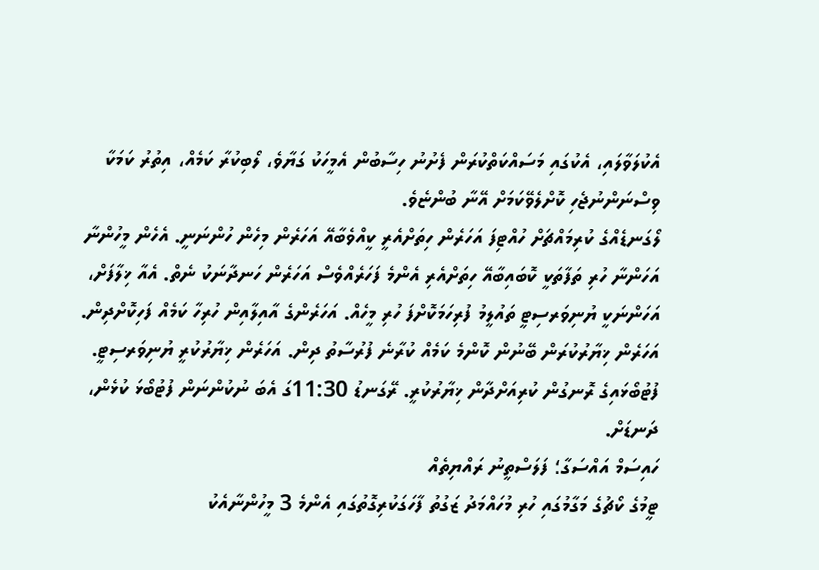އެކުލަވާލައި، އެކުގައި މަސައްކަތްކުރަން ފެށުނު ހިސާބުން އެމީހަކު ގަޔާވެ، ލޯބިކުރާ ކަމެއް، އިތުރު ކަމަކާ ވިސްނަންނުޖެހި ކޮށްލެވޭކަމަށް އޭނާ ބުންޏެވެ.
ލޯގަނޑެއްގެ ކުރިމައްޗަށް ހުއްޓިފަ އަހަރެން ހިތަށްއެރީ ކީއްވެބާއޭ އަހަރެން މިހެން ހުންނަނީ. އެހެން މީހުންނާ އަހަންނާ ހުރި ތަފާތަކީ ކޮބައިބާއޭ ހިތަށްއެރި އެންމެ ފަހަރެއްވެސް އަހަރެން ހަނދާނަކު ނެތް. އެއާ ޚިލާފަށް، އަހަންނަކީ ޔުނިވަރސިޓީ ތައުލީމު ފުރިހަމަކޮށްފަ ހުރި މީހެއް. އަހަރެންގެ އާއިލާއިން ހުރިހާ ކަމެއް ފަހިކޮށްދިން. އަހަރެން ޚިޔާރުކުރަން ބޭނުން ކޮންމެ ކަމެއް ކުރާނެ ފުރުސާތު ދިން. އަހަރެން ޚިޔާރުކުރީ ޔުނިވަރސިޓީ. ފުޓުބޯޅައިގެ ރޮނގުން ކުރިއަށްދާން ޚިޔާރުކުރީ. ރޭގަނޑު 11:30ގަ އެބަ ނުކުންނަން ފުޓުބޯޅަ ކުޅެން، ދަނޑަށް.
ހައިސަމް އައްސަގާ؛ ފަލަސްތީނު ރައްޔިތެއް
ޓީމުގެ ކޯޗުގެ މަގާމުގައި ހުރި މުހައްމަދު ޒަގުތު ފާހަގަކުރިގޮތުގައި އެންމެ 3 މީހުންނާއެކު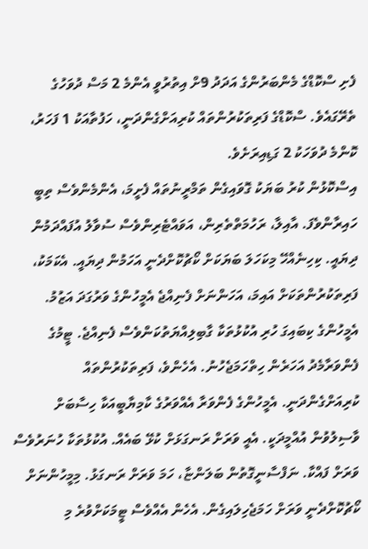ފެށި ސްކޮޑްގެ މެންބަރުންގެ އަދަދު 9ށް އިތުރުވީ އެންމެ 2 މަސް ދުވަހުގެ ތެރޭގައެވެ. ސްކޮޑްގެ ފަރިތަކުރުންތައް ކުރިއަށްގެންދަނީ، ހަފުތާއަކު 1 ފަހަރު، ކޮންމެ ދުވަހަކު 2 ގަޑިއިރަށެވެ.
އިސްކޮޅުން ކުރު ބަޔަކު ގޮވައިގެން ތަމްރީނުތައް ފެށީމަ، އެންމެންވެސް ތިބީ ހައިރާންވެފަ. އާއިލާ، ރަހުމަތްތެރިން، އަވައްޓެރިންވެސް ސުވާލު އުފައްދަމުން ދިޔައީ. ކިހިނެއްހޭ މިކަހަލަ ބަޔަކަށް ކޯޗުކޮށްދެނީ އަހަމުން ދިޔައީ. އެކަމަކު، ފަރިތަކުރުންތަކަށް އައިމަ، އަހަންނަށް ފެނިއްޖެ އެމީހުންގެ ވަރުގަދަ އަޒުމު. އެމީހުންގެ ކިބައިގަ ހުރި އުކުޅުތަކާ ގާބިލިއްޔަތުކަންވެސް ފެނިއްޖެ. ޓީމުގެ ފެންވަރާމެދު އަހަރެން ހިތްހަމަޖެހުނު. އެހެންވެ، ފަރިތަކުރުންތައް ކުރިއަށްގެންދަނީ. އެމީހުންގެ ފެންވަރާ އެއްވަރުގެ ކާމިޔާބީއަކާ ހިސާބަށް ވާސިލުވުން އުއްމީދަކީ. އެއީ ވަރަށް ރަނގަޅަށް ކުޅޭ ބައެއް. އުކުޅުތަކާ ހުނަރުވެސް ވަރަށް ފައްކާ. ނަފްސާނީގޮތުން ބަލަންޏާ، ހަމަ ވަރަށް ރަނގަޅު. މިމީހުންނަށް ކޯޗުކޮށްދެނީ ވަރަށް ހަމަޖެހިލައިގެން. އެހެން އެއްވެސް ޓީމަކަށްވުރެ މި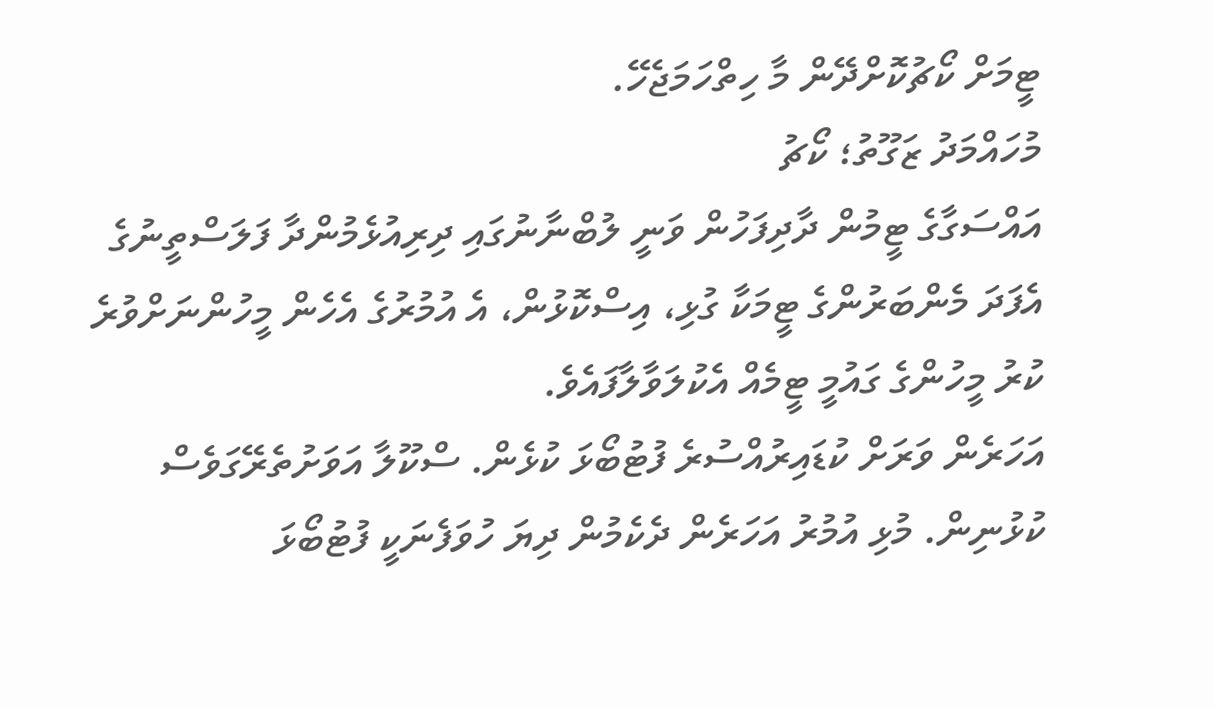ޓީމަށް ކޯޗުކޮށްދޭން މާ ހިތްހަމަޖެހޭ.
މުހައްމަދު ޒަގޫތު؛ ކޯޗު
އައްސަގާގެ ޓީމުން ދާދިފަހުން ވަނީ ލުބްނާނުގައި ދިރިއުޅެމުންދާ ފަލަސްތީނުގެ އެފަދަ މެންބަރުންގެ ޓީމަކާ ގުޅި، އިސްކޮޅުން، އެ އުމުރުގެ އެހެން މީހުންނަށްވުރެ ކުރު މީހުންގެ ގައުމީ ޓީމެއް އެކުލަވާލާފައެވެ.
އަހަރެން ވަރަށް ކުޑައިރުއްސުރެ ފުޓުބޯޅަ ކުޅެން. ސްކޫލާ އަވަށުތެރޭގަވެސް ކުޅުނިން. މުޅި އުމުރު އަހަރެން ދެކެމުން ދިޔަ ހުވަފެނަކީ ފުޓުބޯޅަ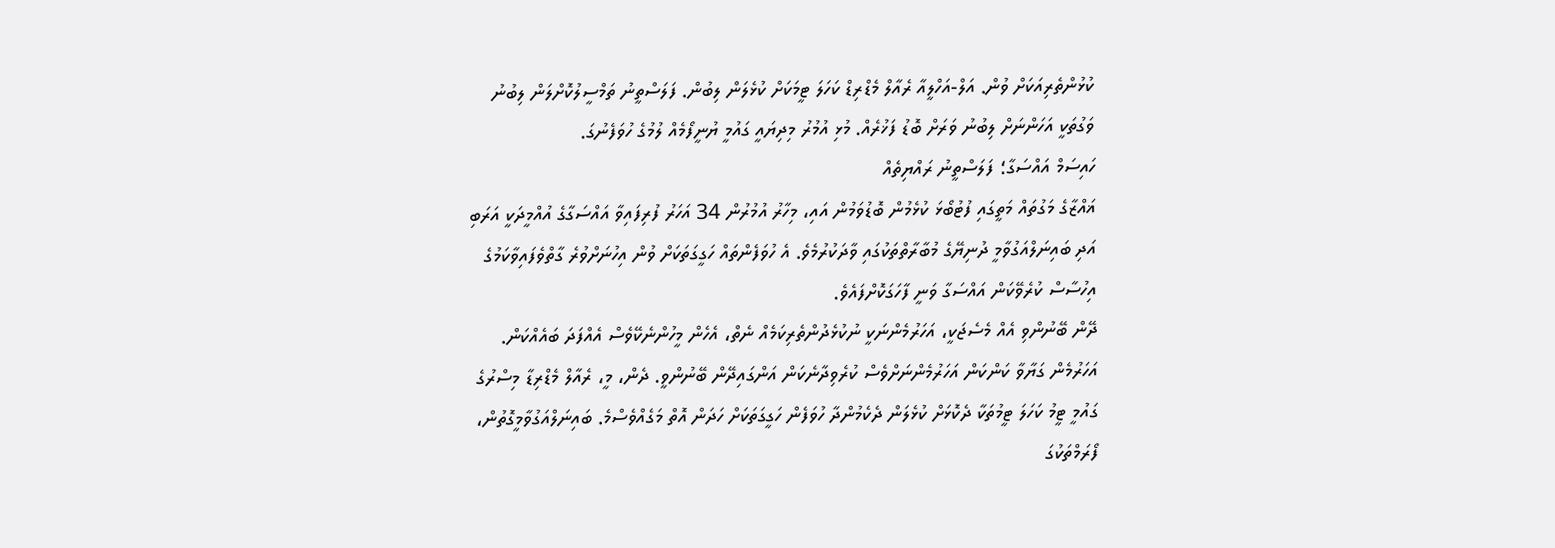ކުޅުންތެރިއަކަށް ވުން. އަލް-އަހްލީއާ ރެއާލް މެޑްރިޑް ކަހަލަ ޓީމަކަށް ކުޅެލަން ލިބުން. ފަލަސްތީނު ތަމްސީލުކޮށްލަން ލިބުނު ވަގުތަކީ އަހަންނަށް ލިބުނު ވަރަށް ބޮޑު ފަޚުރެއް. މުޅި އުމުރު މިދިޔައީ ގައުމީ ޔުނީފޯމެއް ލުމުގެ ހުވަފެނުގަ.
ހައިސަމް އައްސަގާ؛ ފަލަސްތީނު ރައްޔިތެއް
ޣައްޒާގެ މަގުތައް މަތީގައި ފުޓުބޯޅަ ކުޅެމުން ބޮޑުވަމުން އައި، މިހާރު އުމުރުން 34 އަހަރު ފުރިފައިވާ އައްސަގާގެ އުއްމީދަކީ އަރަބި އަދި ބައިނަލްއަގުވާމީ ދުނިޔޭގެ މުބާރާތްތަކުގައި ވާދަކުރުމެވެ. އެ ހުވަފެންތައް ހަގީގަތަކަށް ވުން އިހުނަށްވުރެ ގާތްވެފައިވާކަމުގެ އިހުސާސް ކުރެވޭކަން އައްސަގާ ވަނީ ފާހަގަކޮށްފައެވެ.
ދޭން ބޭނުންވި އެއް މެސެޖަކީ، އަހަރުމެންނަކީ ނުކުޅެދުންތެރިކަމެއް ނެތް، އެހެން މީހުންނެކޭވެސް އެއްފަދަ ބައެއްކަން. އަހަރުމެން ގަޔާވާ ކަންކަން އަހަރުމެންނަށްވެސް ކުރެވިދާނެކަން އަންގައިދޭން ބޭނުންވީ. ދެން، މީ، ރެއާލް މެޑްރިޑާ މިސްރުގެ ގައުމީ ޓީމު ކަހަލަ ޓީމުތަކާ ދެކޮޅަށް ކުޅެލަން ދެކެމުންދާ ހުވަފެން ހަގީގަތަކަށް ހަދަން އޮތް މަގެއްވެސްމެ. ބައިނަލްއަގުވާމީގޮތުން، ފޯރަމްތަކުގަ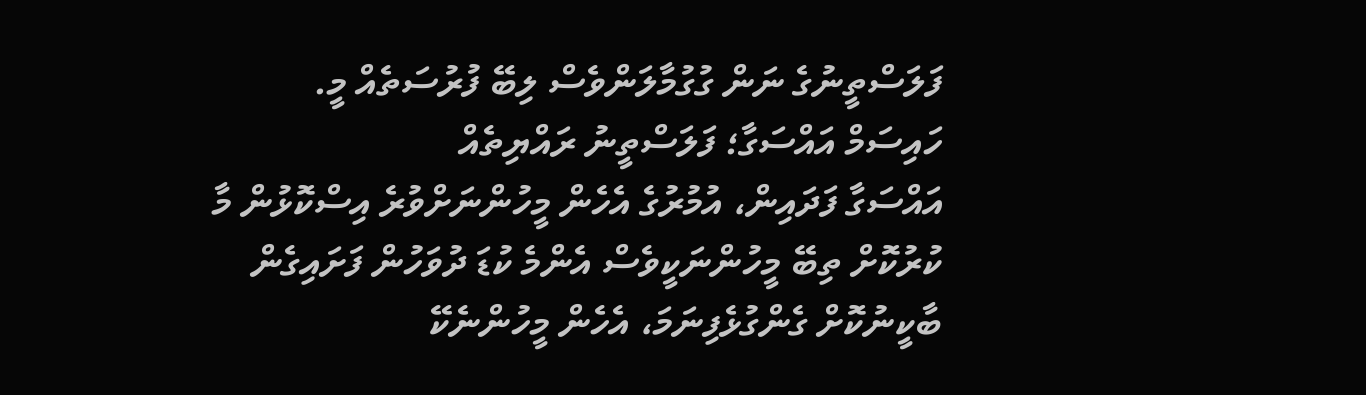ފަލަސްތީނުގެ ނަން ގުގުމާލަންވެސް ލިބޭ ފުރުސަތެއް މީ.
ހައިސަމް އައްސަގާ؛ ފަލަސްތީނު ރައްޔިތެއް
އައްސަގާ ފަދައިން، އުމުރުގެ އެހެން މީހުންނަށްވުރެ އިސްކޮޅުން މާ ކުރުކޮށް ތިބޭ މީހުންނަކީވެސް އެންމެ ކުޑަ ދުވަހުން ފަށައިގެން ބާކީނުކޮށް ގެންގުޅެފިނަމަ، އެހެން މީހުންނެކޭ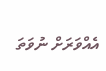އެއްވަރަށް ނުވަތަ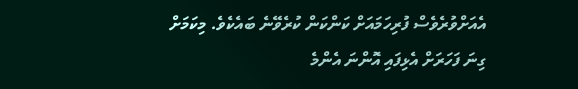އެއަށްވުރެވެސް ފުރިހަމައަށް ކަންކަން ކުރެވޭނެ ބައެކެވެ. މިކަމަށް ގިނަ ފަހަރަށް އެޅިފައި އޮންނަ އެންމެ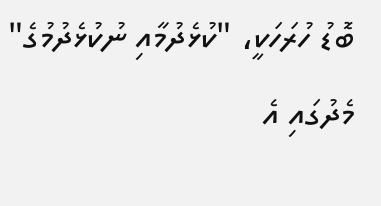ބޮޑު ހުރަހަކީ، "ކުޅެދުމާއި ނުކުޅެދުމުގެ" މެދުގައި އެ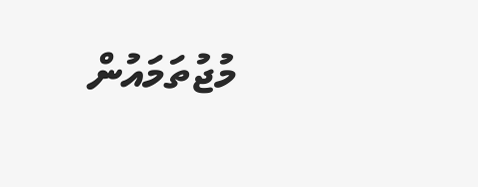މުޖުތަމައުން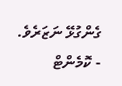ގެންގުޅޭ ނަޒަރެވެ.
- ކޮމެންޓް